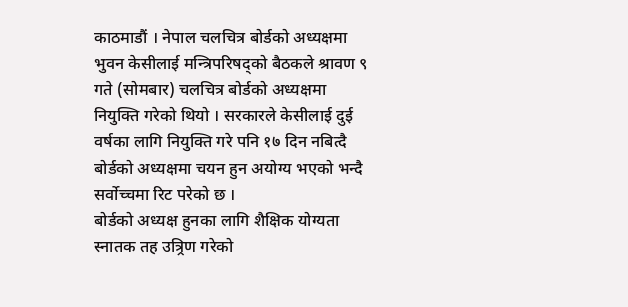काठमाडौं । नेपाल चलचित्र बोर्डको अध्यक्षमा भुवन केसीलाई मन्त्रिपरिषद्को बैठकले श्रावण ९ गते (सोमबार) चलचित्र बोर्डको अध्यक्षमा नियुक्ति गरेको थियो । सरकारले केसीलाई दुई वर्षका लागि नियुक्ति गरे पनि १७ दिन नबित्दै बोर्डको अध्यक्षमा चयन हुन अयोग्य भएको भन्दै सर्वोच्चमा रिट परेको छ ।
बोर्डको अध्यक्ष हुनका लागि शैक्षिक योग्यता स्नातक तह उत्र्रिण गरेको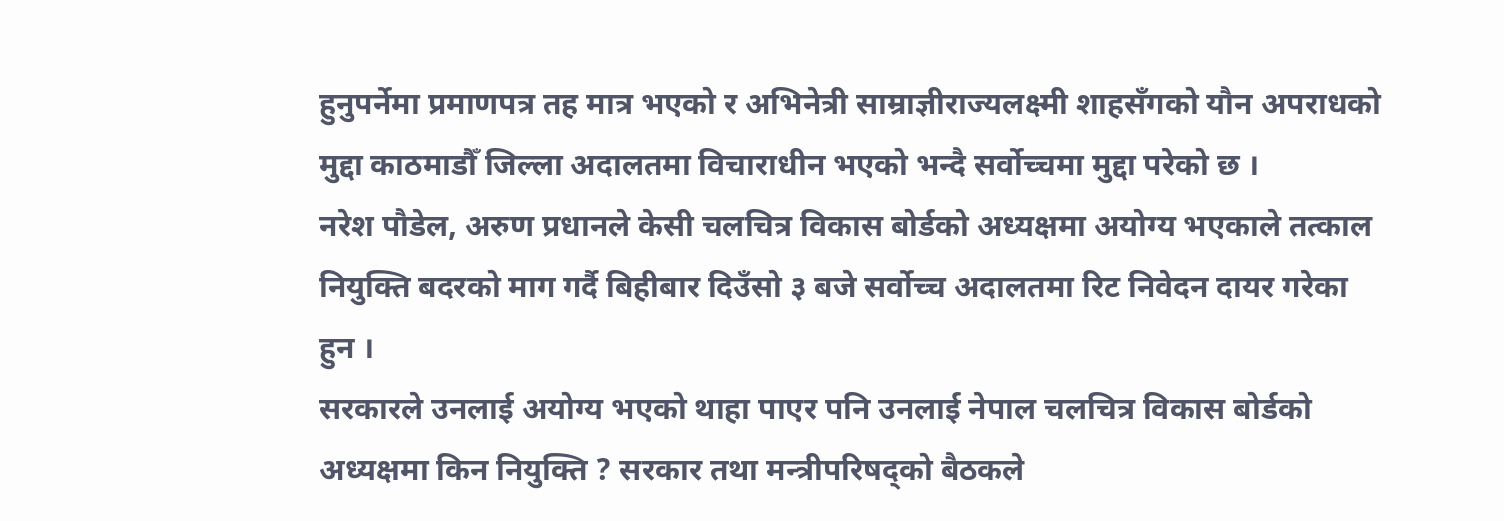हुनुपर्नेमा प्रमाणपत्र तह मात्र भएको र अभिनेत्री साम्राज्ञीराज्यलक्ष्मी शाहसँगको यौन अपराधको मुद्दा काठमाडौँ जिल्ला अदालतमा विचाराधीन भएको भन्दै सर्वोच्चमा मुद्दा परेको छ ।
नरेश पौडेल, अरुण प्रधानले केसी चलचित्र विकास बोर्डको अध्यक्षमा अयोग्य भएकाले तत्काल नियुक्ति बदरको माग गर्दै बिहीबार दिउँसो ३ बजे सर्वोच्च अदालतमा रिट निवेदन दायर गरेका हुन ।
सरकारले उनलाई अयोग्य भएको थाहा पाएर पनि उनलाई नेपाल चलचित्र विकास बोर्डको अध्यक्षमा किन नियुक्ति ? सरकार तथा मन्त्रीपरिषद्को बैठकले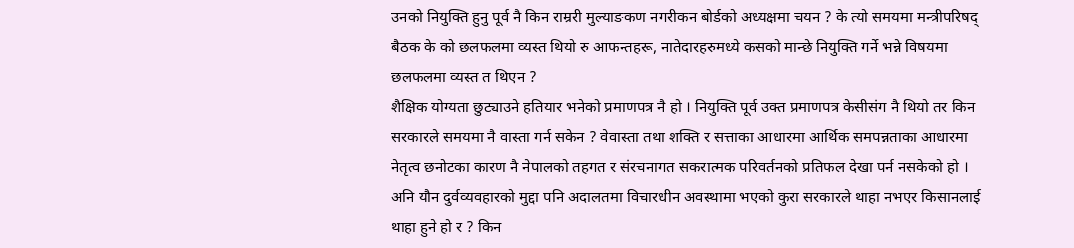उनको नियुक्ति हुनु पूर्व नै किन राम्ररी मुल्याङकण नगरीकन बोर्डको अध्यक्षमा चयन ? के त्यो समयमा मन्त्रीपरिषद् बैठक के को छलफलमा व्यस्त थियो रु आफन्तहरू, नातेदारहरुमध्ये कसको मान्छे नियुक्ति गर्ने भन्ने विषयमा छलफलमा व्यस्त त थिएन ?
शैक्षिक योग्यता छुट्याउने हतियार भनेको प्रमाणपत्र नै हो । नियुक्ति पूर्व उक्त प्रमाणपत्र केसीसंग नै थियो तर किन सरकारले समयमा नै वास्ता गर्न सकेन ? वेवास्ता तथा शक्ति र सत्ताका आधारमा आर्थिक समपन्नताका आधारमा नेतृत्व छनोटका कारण नै नेपालको तहगत र संरचनागत सकरात्मक परिवर्तनको प्रतिफल देखा पर्न नसकेको हो ।
अनि यौन दुर्वव्यवहारको मुद्दा पनि अदालतमा विचारधीन अवस्थामा भएको कुरा सरकारले थाहा नभएर किसानलाई थाहा हुने हो र ? किन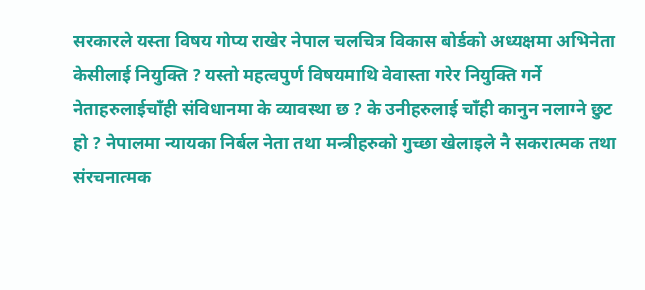सरकारले यस्ता विषय गोप्य राखेर नेपाल चलचित्र विकास बोर्डको अध्यक्षमा अभिनेता केसीलाई नियुक्ति ? यस्तो महत्वपुर्ण विषयमाथि वेवास्ता गरेर नियुक्ति गर्ने नेताहरुलाईचाँही संविधानमा के व्यावस्था छ ? के उनीहरुलाई चाँही कानुन नलाग्ने छुट हो ? नेपालमा न्यायका निर्बल नेता तथा मन्त्रीहरुको गुच्छा खेलाइले नै सकरात्मक तथा संरचनात्मक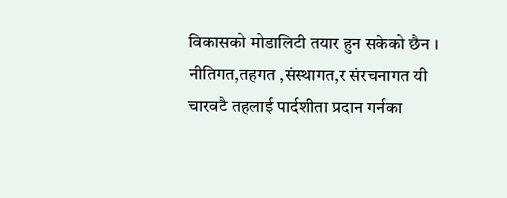विकासको मोडालिटी तयार हुन सकेको छैन ।
नीतिगत,तहगत ,संस्थागत,र संरचनागत यी चारवटै तहलाई पार्दशीता प्रदान गर्नका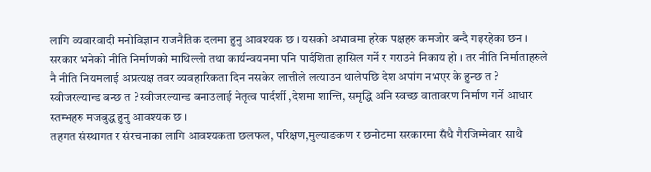लागि व्यवारवादी मनोविज्ञान राजनैतिक दलमा हुनु आवश्यक छ । यसको अभावमा हरेक पक्षहरु कमजोर बन्दै गइरहेका छन ।
सरकार भनेको नीति निर्माणको माथिल्लो तथा कार्यन्वयनमा पनि पार्दशिता हासिल गर्ने र गराउने निकाय हो । तर नीति निर्माताहरुले नै नीति नियमलाई अप्रत्यक्ष तवर व्यवहारिकता दिन नसकेर लात्तीले लत्याउन थालेपछि देश अपांग नभएर के हुन्छ त ? स्वीजरल्यान्ड बन्छ त ? स्वीजरल्यान्ड बनाउलाई नेतृत्व पार्दर्शी ,देशमा शान्ति, समृद्धि अनि स्वच्छ वातावरण निर्माण गर्ने आधार स्तम्भहरु मजबुद्ध हुनु आवश्यक छ ।
तहगत संस्थागत र संरचनाका लागि आवश्यकता छलफल, परिक्षण,मुल्याङकण र छनोटमा सरकारमा सँधै गैरजिम्मेवार साथै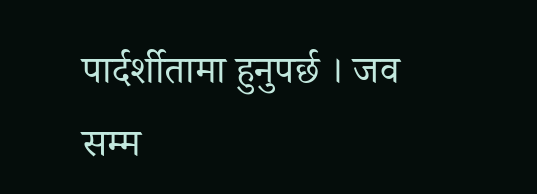पार्दर्शीतामा हुनुपर्छ । जव सम्म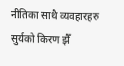नीतिका साथै व्यवहारहरु सुर्यको किरण झैँ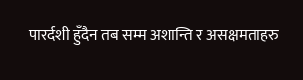पारर्दशी हुँदैन तब सम्म अशान्ति र असक्षमताहरु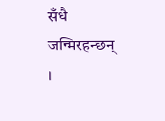सँधै जन्मिरहन्छन् ।